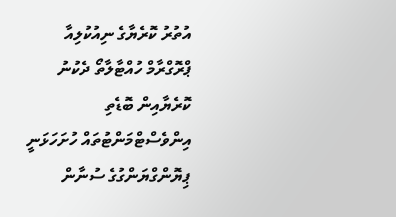އުތުރު ކޮރެޔާގެ ނިއުކުލިއާ ޕްރޮގްރާމް ހުއްޓާލާތޯ ދެކުނު ކޮރެޔާއިން ބޮޑެތި އިންވެސްޓްމަންޓުތައް ހުށަހަޅަނީ
ޕިޔޮންގްޔަންގުގެ ސުނާން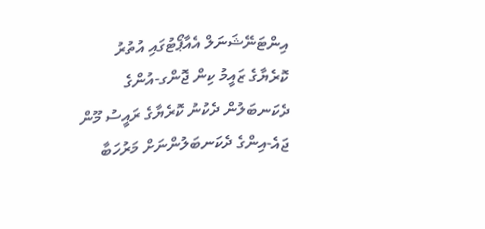އިންޓަނޭޝަނަލް އެއާޕޯޓުގައި އުތުރު ކޮރެޔާގެ ޒައީމު ކިން ޖޮންގ-އުންގެ ދެކަނބަލުން ދެކުނު ކޮރެޔާގެ ރައީސު މޫން ޖައެ-އިންގެ ދެކަނބަލުންނަށް މަރުހަބާ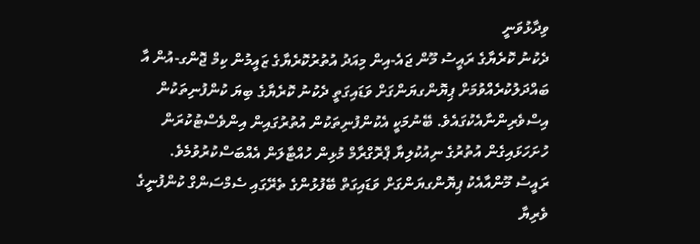ވިދާޅުވަނީ
ދެކުނު ކޮރެޔާގެ ރައީސު މޫން ޖައެ-އިން މިއަދު އުތުރުކޮރެޔާގެ ޒައީމުން ކިމް ޖޮންގ-އުން އާ ބައްދަލުކުރެއްވުމަށް ޕިޔޮންގޔަންގަށް ވަޑައިގަތީ ދެކުނު ކޮރެޔާގެ ބިޔަ ކުންފުނިތަކުން އިސްވެރިންނާއެކުގައެވެ. ބޭނުމަކީ އެކުންފުނިތަކުން އުތުރުގައިން އިންވެސްޓުކުރަން ހުށަހަޅައިގެން އުތުރުގެ ނިއުކުލިޔާ ޕްރޮގްރާމް މުޅިން ހުއްޓާލަން އެއްބަސްކުރުވުމެވެ.
ރައީސު މޫންއާއެކު ޕިޔޮންގޔަންގަށް ވަޑައިގަތް ބޭފުޅުންގެ ތެރޭގައި ސެމްސަންގް ކުންފުނީގެ ވެރިޔާ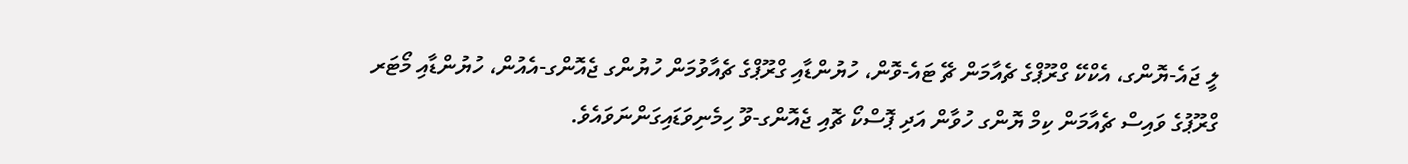ލީ ޖައެ-ޔޮންގ، އެކްކޭ ގްރޫޕްގެ ޗެއާމަން ޗޭ ޓައެ-ވޮން، ހުޔުންޑާއި ގްރޫޕްގެ ޗެއާވުމަން ހުޔުންގ ޖެއޮންގ-އެއުން، ހުޔުންޑާއި މޯޓަރ ގްރޫޕުގެ ވައިސް ޗެއާމަން ކިމް ޔޮންގ ހުވާން އަދި ޕޮސްކޯ ޗޮއި ޖެއޮންގ-ވޫ ހިމެނިވަޑައިގަންނަވައެވެ.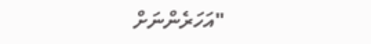"އަހަރެންނަށް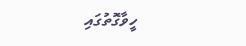ހީވާގޮތުގައި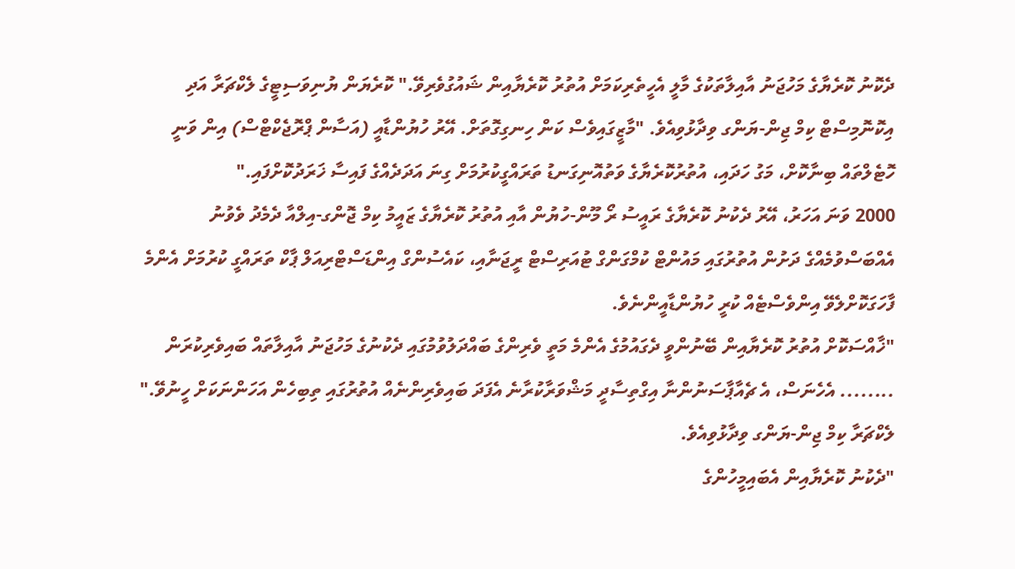ދެކޮނު ކޮރެޔާގެ މަހުޖަނު އާއިލާތަކުގެ މާލީ އެހީތެރިކަމަށް އުތުރު ކޮރެޔާއިން ޝައުގުވެރިވޭ." ކޮރެޔަން ޔުނިވަސިޓީގެ ލެކްޗަރާ އަދި އިކޮނޮމިސްޓް ކިމް ޖިން-ޔަންގ ވިދާޅުވިއެވެ. "މާޒީގައިވެސް ކަން ހިނގިގޮތަށް. އޭރު ހުޔުންޑާއީ (އަސާން ޕްރޮޖެކްޓްސް) އިން ވަނީ ހޮޓެލްތައް ބިނާކޮށް، މަގު ހަދައި، އުތުރުކޮރެޔާގެ ވަތުއޮނިގަނޑު ތަރައްގީކުރުމަށް ގިނަ އަދަދެއްގެ ފައިސާ ޚަރަދުކޮށްފައި."
2000 ވަނަ އަހަރު، އޭރު ދެކުނު ކޮރެޔާގެ ރައީސު ރޯ މޫން-ހުޔުން އާއި އުތުރު ކޮރެޔާގެ ޒައީމު ކިމް ޖޮންގ-އިލްއާ ދެމެދު ވެވުނު އެއްބަސްވުމެއްގެ ދަށުން އުތުރުގައި މައުންޓް ކުމްގަންގް ޓުއަރިސްޓް ރީޖަނާއި، ކައެސުންގް އިންޑަސްޓްރިއަލް ޕާކް ތަރައްގީ ކުރުމަށް އެންމެ ފާހަގަކޮށްލެވޭ އިންވެސްޓެއް ކުރީ ހުޔުންޑާއީންނެވެ.
"ޚާއްސަކޮށް އުތުރު ކޮރެޔާއިން ބޭނުންވީ ދެގައުމުގެ އެންމެ މަތީ ވެރިންގެ ބައްދަލުވުމުގައި ދެކުނުގެ މަހުޖަނު އާއިލާތައް ބައިވެރިކުރަން ........ އެހެނަސް، އެ ޗެއާޕާސަނުންނާ އިގްތިސާދީ މަޝްވަރާކުރާނެ އެފަދަ ބައިވެރިންނެއް އުތުރުގައި ތިބިހެން އަހަންނަކަށް ހީނުވޭ." ލެކްޗަރާ ކިމް ޖިން-ޔަންގ ވިދާޅުވިއެވެ.
"ދެކުނު ކޮރެޔާއިން އެބައިމީހުންގެ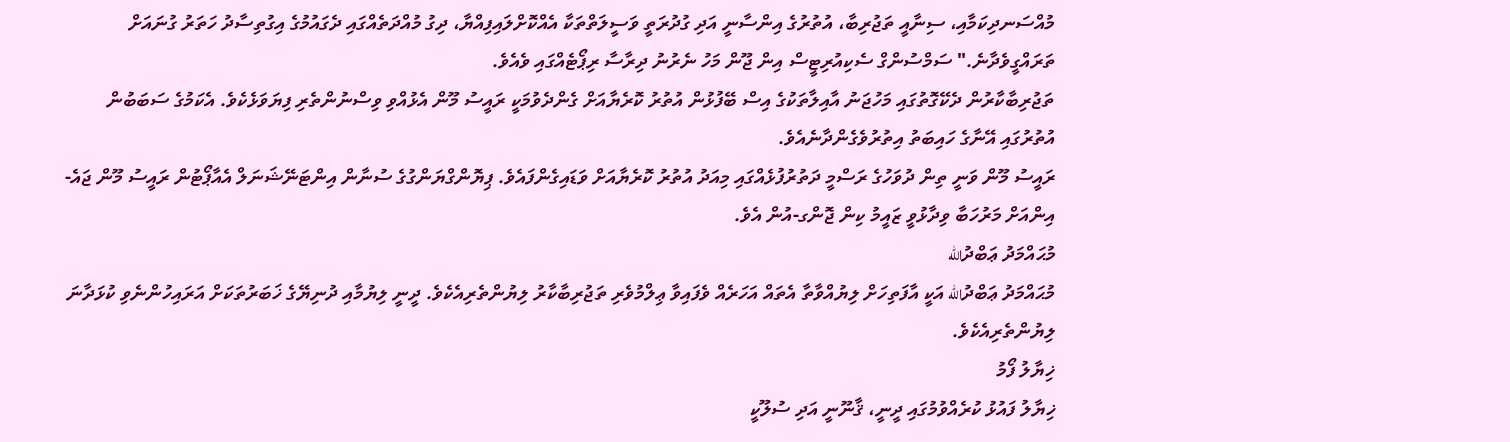މުއްސަނދިކަމާއި، ސިނާއީ ތަޖުރިބާ، އުތުރުގެ އިންސާނީ އަދި ގުދުރަތީ ވަސީލަތްތަކާ އެއްކޮށްލައިފިއްޔާ، ދިގު މުއްދަތެއްގައި ދެގައުމުގެ އިގުތިސާދު ހަތަރު ގުނައަށް ތަރައްގީވެދާނެ." ސަމްސުންގް ސެކިއުރިޓީސް އިން ޖޫން މަހު ނެރުނު ދިރާސާ ރިޕޯޓެއްގައި ވެއެވެ.
ތަޖުރިބާކާރުން ދެކޭގޮތުގައި މަހުޖަނު އާއިލާތަކުގެ އިސް ބޭފުޅުން އުތުރު ކޮރެޔާއަށް ގެންދެވުމަކީ ރައީސު މޫން އެޅުއްވި ވިސްނުންތެރި ފިޔަވަޅެކެވެ. އެކަމުގެ ސަބަބުން އުތުރުގައި އޭނާގެ ހައިބަތު އިތުރުވެގެންދާނެއެވެ.
ރައީސު މޫން ވަނީ ތިން ދުވަހުގެ ރަސްމީ ދަތުރުފުޅެއްގައި މިއަދު އުތުރު ކޮރެޔާއަށް ވަޑައިގެންފައެވެ. ޕިޔޮންގްޔަންގުގެ ސުނާން އިންޓަނޭޝަނަލް އެއާޕޯޓުން ރައީސު މޫން ޖައެ-އިންއަށް މަރުހަބާ ވިދާޅުވީ ޒައީމު ކިން ޖޮންގ-އުން އެވެ.
މުޙައްމަދު ޢަބްދުالله
މުޙައްމަދު ޢަބްދުالله އަކީ އާފަތިހަށް ލިޔުއްވާތާ އެތައް އަހަރެއް ވެފައިވާ ޢިލްމުވެރި ތަޖުރިބާކާރު ލިޔުންތެރިއެކެވެ. ދީނީ ލިޔުމާއި ދުނިޔޭގެ ޚަބަރުތަކަށް އަރައިހުންނެވި ކުޅަދާނަ ލިޔުންތެރިއެކެވެ.
ޚިޔާލު ފޯމު
ޚިޔާލު ފައުޅު ކުރެއްވުމުގައި ދީނީ، ޤާނޫނީ އަދި ސުލޫކީ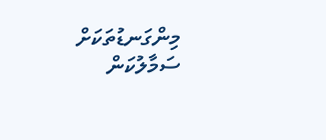މިންގަނޑުތަކަށް ސަމާލުކަން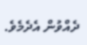ދެއްވުން އެދެމެވެ.